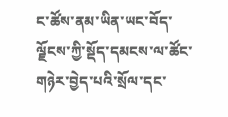ང་ཚོས་ནམ་ཡིན་ཡང་བོད་ལྗོངས་ཀྱི་སྡོད་དམངས་ལ་ཚོང་གཉེར་བྱེད་པའི་སྲོལ་དང་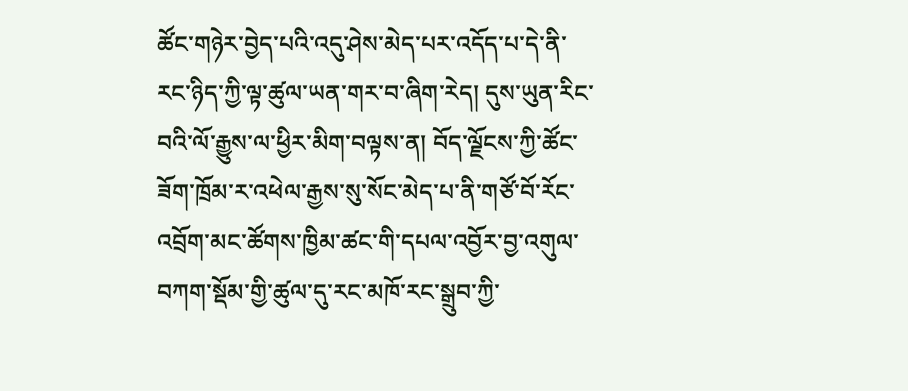ཚོང་གཉེར་བྱེད་པའི་འདུ་ཤེས་མེད་པར་འདོད་པ་དེ་ནི་རང་ཉིད་ཀྱི་ལྟ་ཚུལ་ཡན་གར་བ་ཞིག་རེད། དུས་ཡུན་རིང་བའི་ལོ་རྒྱུས་ལ་ཕྱིར་མིག་བལྟས་ན། བོད་ལྗོངས་ཀྱི་ཚོང་ཟོག་ཁྲོམ་ར་འཕེལ་རྒྱས་སུ་སོང་མེད་པ་ནི་གཙོ་བོ་རོང་འབྲོག་མང་ཚོགས་ཁྱིམ་ཚང་གི་དཔལ་འབྱོར་བྱ་འགུལ་བཀག་སྡོམ་གྱི་ཚུལ་དུ་རང་མཁོ་རང་སྒྲུབ་ཀྱི་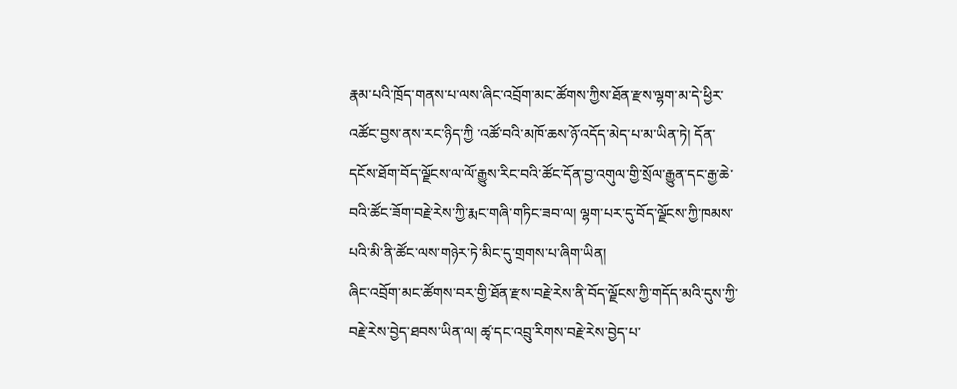རྣམ་པའི་ཁྲོད་གནས་པ་ལས་ཞིང་འབྲོག་མང་ཚོགས་ཀྱིས་ཐོན་རྫས་ལྷག་མ་དེ་ཕྱིར་འཚོང་བྱས་ནས་རང་ཉིད་ཀྱི ་འཚོ་བའི་མཁོ་ཆས་ཉོ་འདོད་མེད་པ་མ་ཡིན་ཏེ། དོན་དངོས་ཐོག་བོད་ལྗོངས་ལ་ལོ་རྒྱུས་རིང་བའི་ཚོང་དོན་བྱ་འགུལ་གྱི་སྲོལ་རྒྱུན་དང་རྒྱ་ཆེ་བའི་ཚོང་ཟོག་བརྗེ་རེས་ཀྱི་རྨང་གཞི་གཏིང་ཟབ་ལ། ལྷག་པར་དུ་བོད་ལྗོངས་ཀྱི་ཁམས་པའི་མི་ནི་ཚོང་ལས་གཉེར་ཏེ་མིང་དུ་གྲགས་པ་ཞིག་ཡིན།
ཞིང་འབྲོག་མང་ཚོགས་བར་གྱི་ཐོན་རྫས་བརྗེ་རེས་ནི་བོད་ལྗོངས་ཀྱི་གདོད་མའི་དུས་ཀྱི་བརྗེ་རེས་བྱེད་ཐབས་ཡིན་ལ། ཚྭ་དང་འབྲུ་རིགས་བརྗེ་རེས་བྱེད་པ་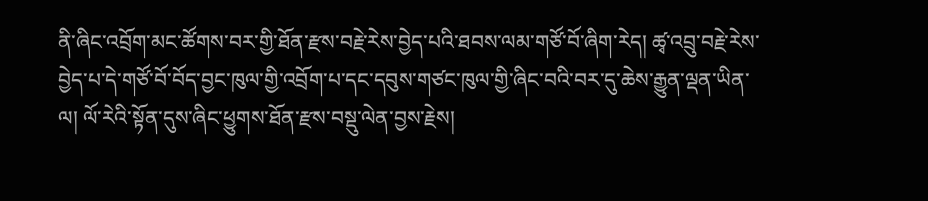ནི་ཞིང་འབྲོག་མང་ཚོགས་བར་གྱི་ཐོན་རྫས་བརྗེ་རེས་བྱེད་པའི་ཐབས་ལམ་གཙོ་བོ་ཞིག་རེད། ཚྭ་འབྲུ་བརྗེ་རེས་བྱེད་པ་དེ་གཙོ་བོ་བོད་བྱང་ཁུལ་གྱི་འབྲོག་པ་དང་དབུས་གཙང་ཁུལ་གྱི་ཞིང་བའི་བར་དུ་ཆེས་རྒྱུན་ལྡན་ཡིན་ལ། ལོ་རེའི་སྟོན་དུས་ཞིང་ཕྱུགས་ཐོན་རྫས་བསྡུ་ལེན་བྱས་རྗེས།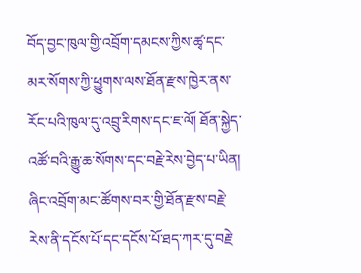བོད་བྱང་ཁུལ་གྱི་འབྲོག་དམངས་ཀྱིས་ཚྭ་དང་མར་སོགས་ཀྱི་ཕྱུགས་ལས་ཐོན་རྫས་ཁྱེར་ནས་རོང་པའི་ཁུལ་དུ་འབྲུ་རིགས་དང་ཇ་ལོ། ཐོན་སྐྱེད་འཚོ་བའི་རྒྱུ་ཆ་སོགས་དང་བརྗེ་རེས་བྱེད་པ་ཡིན། ཞིང་འབྲོག་མང་ཚོགས་བར་གྱི་ཐོན་རྫས་བརྗེ་རེས་ནི་དངོས་པོ་དང་དངོས་པོ་ཐད་ཀར་དུ་བརྗེ་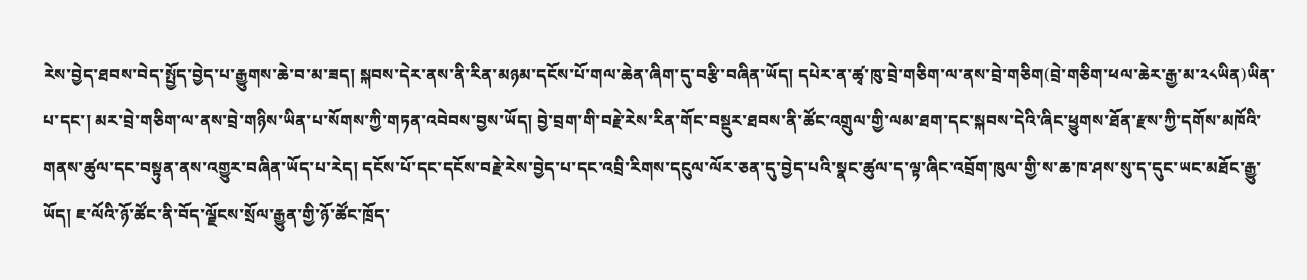རེས་བྱེད་ཐབས་བེད་སྤྱོད་བྱེད་པ་རྒྱུགས་ཆེ་བ་མ་ཟད། སྐབས་དེར་ནས་ནི་རིན་མཉམ་དངོས་པོ་གལ་ཆེན་ཞིག་དུ་བརྩི་བཞིན་ཡོད། དཔེར་ན་ཚྭ་ཁུ་བྲེ་གཅིག་ལ་ནས་བྲེ་གཅིག(བྲེ་གཅིག་ཕལ་ཆེར་རྒྱ་མ་༢༨ཡིན)ཡིན་པ་དང་། མར་བྲེ་གཅིག་ལ་ནས་བྲེ་གཉིས་ཡིན་པ་སོགས་ཀྱི་གཏན་འབེབས་བྱས་ཡོད། བྱེ་བྲག་གི་བརྗེ་རེས་རིན་གོང་བསྡུར་ཐབས་ནི་ཚོང་འགྲུལ་གྱི་ལམ་ཐག་དང་སྐབས་དེའི་ཞིང་ཕྱུགས་ཐོན་རྫས་ཀྱི་དགོས་མཁོའི་གནས་ཚུལ་དང་བསྟུན་ནས་འགྱུར་བཞིན་ཡོད་པ་རེད། དངོས་པོ་དང་དངོས་བརྗེ་རེས་བྱེད་པ་དང་འབྲི་རིགས་དངུལ་ལོར་ཅན་དུ་བྱེད་པའི་སྣང་ཚུལ་ད་ལྟ་ཞིང་འབྲོག་ཁུལ་གྱི་ས་ཆ་ཁ་ཤས་སུ་ད་དུང་ཡང་མཐོང་རྒྱུ་ཡོད། ཇ་ལོའི་ཉོ་ཚོང་ནི་བོད་ལྗོངས་སྲོལ་རྒྱུན་གྱི་ཉོ་ཚོང་ཁྲོད་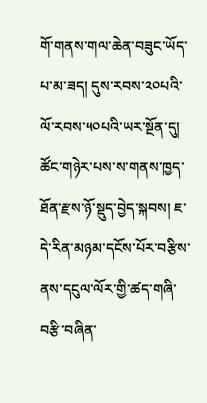གོ་གནས་གལ་ཆེན་བཟུང་ཡོད་པ་མ་ཟད། དུས་རབས་༢༠པའི་ལོ་རབས་༥༠པའི་ཡར་སྔོན་དུ། ཚོང་གཉེར་པས་ས་གནས་ཁྱད་ཐོན་རྫས་ཉོ་སྡུད་བྱེད་སྐབས། ཇ་དེ་རིན་མཉམ་དངོས་པོར་བརྩིས་ནས་དངུལ་ལོར་གྱི་ཚད་གཞི་བརྩི་བཞིན་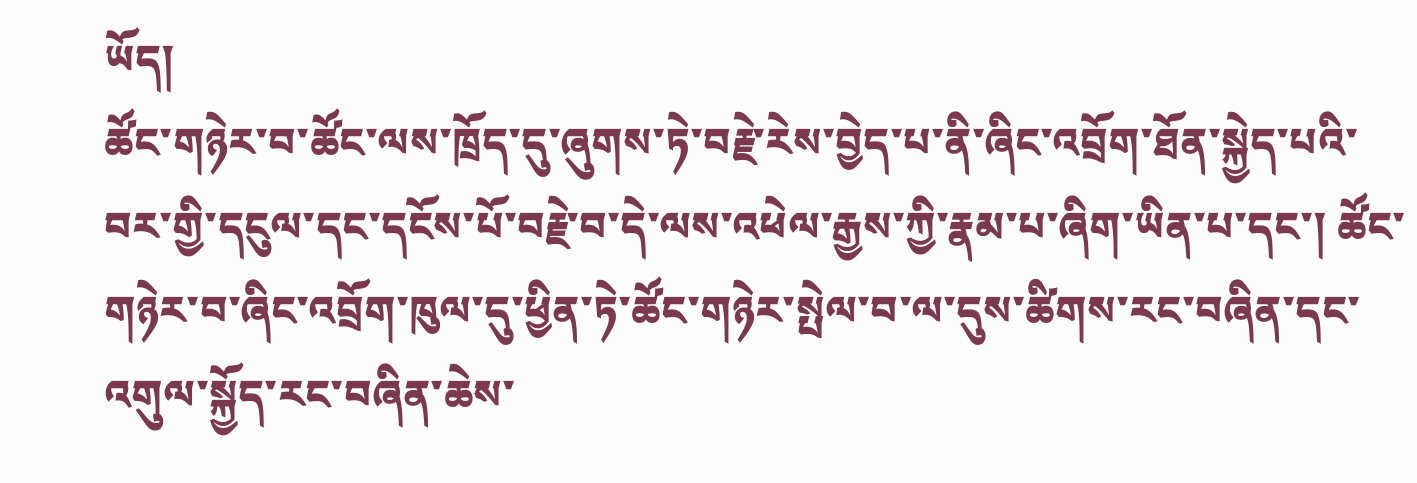ཡོད།
ཚོང་གཉེར་བ་ཚོང་ལས་ཁྲོད་དུ་ཞུགས་ཏེ་བརྗེ་རེས་བྱེད་པ་ནི་ཞིང་འབྲོག་ཐོན་སྐྱེད་པའི་བར་གྱི་དངུལ་དང་དངོས་པོ་བརྗེ་བ་དེ་ལས་འཕེལ་རྒྱས་ཀྱི་རྣམ་པ་ཞིག་ཡིན་པ་དང་། ཚོང་གཉེར་བ་ཞིང་འབྲོག་ཁུལ་དུ་ཕྱིན་ཏེ་ཚོང་གཉེར་སྤེལ་བ་ལ་དུས་ཚིགས་རང་བཞིན་དང་འགུལ་སྐྱོད་རང་བཞིན་ཆེས་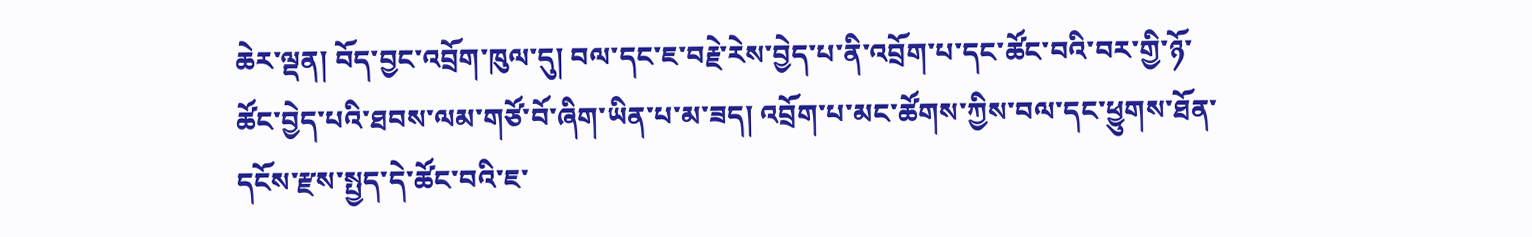ཆེར་ལྡན། བོད་བྱང་འབྲོག་ཁུལ་དུ། བལ་དང་ཇ་བརྗེ་རེས་བྱེད་པ་ནི་འབྲོག་པ་དང་ཚོང་བའི་བར་གྱི་ཉོ་ཚོང་བྱེད་པའི་ཐབས་ལམ་གཙོ་བོ་ཞིག་ཡིན་པ་མ་ཟད། འབྲོག་པ་མང་ཚོགས་ཀྱིས་བལ་དང་ཕྱུགས་ཐོན་དངོས་རྫས་སྤྱད་དེ་ཚོང་བའི་ཇ་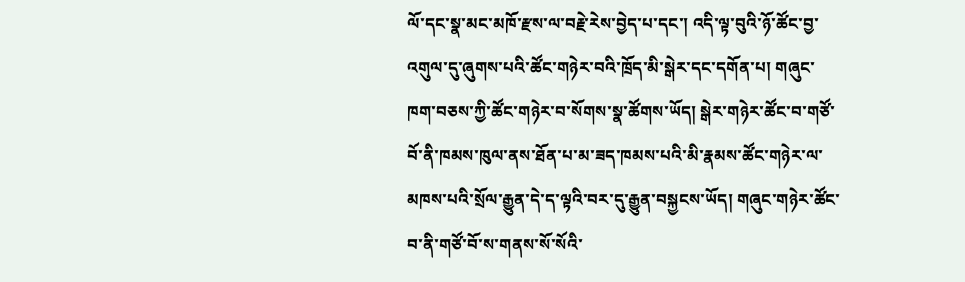ལོ་དང་སྣ་མང་མཁོ་རྫས་ལ་བརྗེ་རེས་བྱེད་པ་དང་། འདི་ལྟ་བུའི་ཉོ་ཚོང་བྱ་འགུལ་དུ་ཞུགས་པའི་ཚོང་གཉེར་བའི་ཁྲོད་མི་སྒེར་དང་དགོན་པ། གཞུང་ཁག་བཅས་ཀྱི་ཚོང་གཉེར་བ་སོགས་སྣ་ཚོགས་ཡོད། སྒེར་གཉེར་ཚོང་བ་གཙོ་བོ་ནི་ཁམས་ཁུལ་ནས་ཐོན་པ་མ་ཟད་ཁམས་པའི་མི་རྣམས་ཚོང་གཉེར་ལ་མཁས་པའི་སྲོལ་རྒྱུན་དེ་ད་ལྟའི་བར་དུ་རྒྱུན་བསྐྱངས་ཡོད། གཞུང་གཉེར་ཚོང་བ་ནི་གཙོ་བོ་ས་གནས་སོ་སོའི་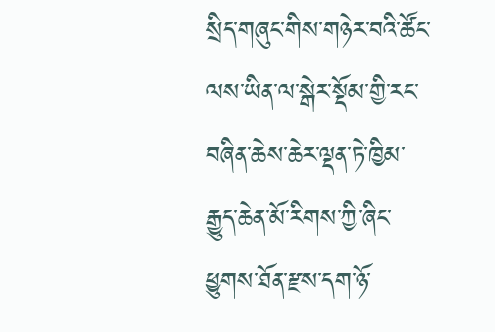སྲིད་གཞུང་གིས་གཉེར་བའི་ཚོང་ལས་ཡིན་ལ་སྒེར་སྡོམ་གྱི་རང་བཞིན་ཆེས་ཆེར་ལྡན་ཏེ་ཁྱིམ་རྒྱུད་ཆེན་མོ་རིགས་ཀྱི་ཞིང་ཕྱུགས་ཐོན་རྫས་དག་ཉོ་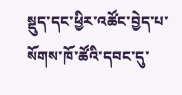སྡུད་དང་ཕྱིར་འཚོང་བྱེད་པ་སོགས་ཁོ་ཚོའི་དབང་དུ་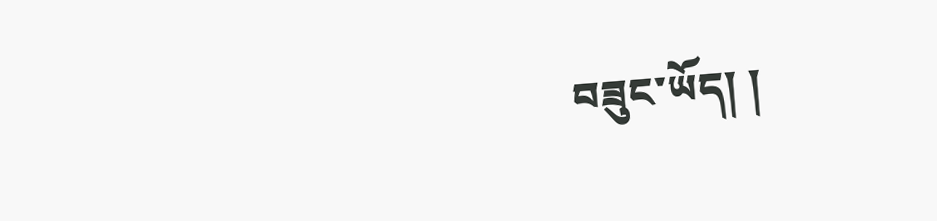བཟུང་ཡོད། །